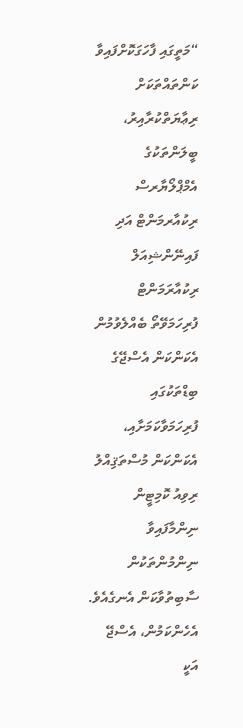“މަތީގައި ފާހަގަކޮށްފައިވާ ކަންތައްތަކަށް ރިޢާޔަތްކުރާއިރު، ބީލަންތަކުގެ އެމްޕްލޯޔާރސް ރިކުއާރމަންޓް އަދި ފައިނޭންޝިއަލް ރިކުއާރަމަންޓް ފުރިހަމަވޭތޯ ބެއްލެވުމުން އެކަންކަން އެސްޖޭގެ ބިޑްތަކުގައި ފުރިހަމަވާކަމަށާއި، އެކަންކަން މުސްތަޤިއްލު ރިވިއު ކޮމިޓީން ނިންމާފައިވާ ނިންމުންތަކުން ސާބިތުވާކަން އެނގެއެވެ. އެހެންކަމުން، އެސްޖޭ އަކީ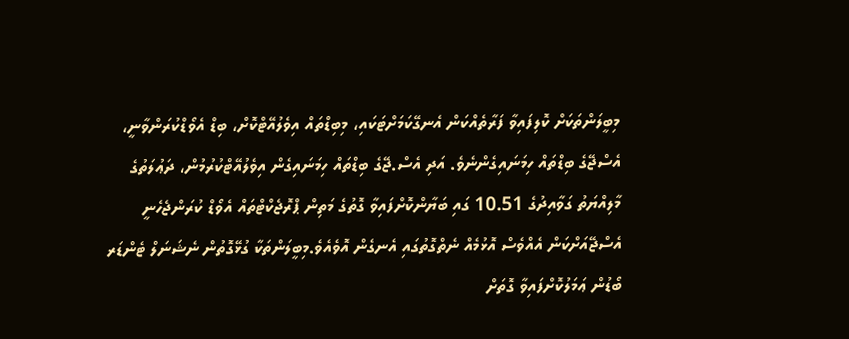މިބީލަންތަކަށް ކޮލިފައިވާ ފަރާތެއްކަން އެނގޭކަމަށްޓަކައި، މިބިޑްތައް އިވެލުއޭޓްކޮށް، ބިޑް އެވޯޑްކުރަންވާނީ، އެސްޖޭގެ ބިޑްތައް ހިމަނައިގެންނެވެ. އަދި އެސް.ޖޭގެ ބިޑްތައް ހިމަނައިގެން އިވެލުއޭޓްކުރުމުން، ދަޢުލަތުގެ މާލިއްޔަތު ގަވާއިދުގެ 10.51 ގައި ބަޔާންކޮށްފައިވާ ގޮތުގެ މަތިން ޕްރޮޖެކްޓްތައް އެވޯޑް ކުރަންޖެހެނީ އެސްޖޭއަށްކަން އެއްވެސް އޮޅުމެއް ނެތްގޮތުގައި އެނގެން އޮވެއެވެ.މިބީލަންތަކާ ގުޅޭގޮތުން ނެޝަނަލް ޓެންޑަރ ބޯޑުން ޢަމަލުކޮށްފައިވާ ގޮތަށް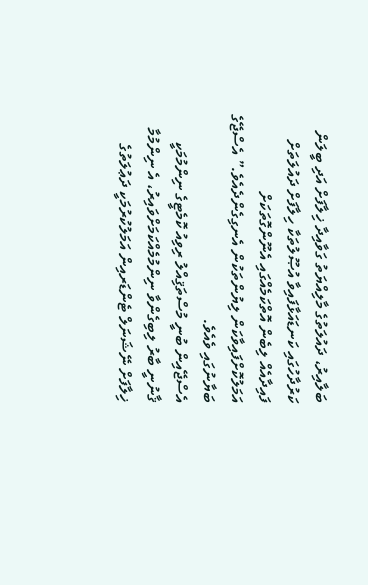ބަލާއިރު، ދައުލަތުގެ މާލިއްޔަތު ގަވާއިދާ ޚިލާފަށް އަދި ބީލަން ކަރުދާހުގައި ކަނޑައަޅާފައިވާ އުޞޫލުތަކާ ހިލާފަށް ދައުލަތަށް ފައިދާއެއް ލިބެން އޮތްކަމެއްގައި އެނޫންގޮތަކަށް އަމަލުކޮށްފައިވާކަން ލިޔުންތަކުން އެނގިގެންދެއެވެ.” އެސްޖޭގެ ބަޔާނުގައި ވެއެވެ.
އެސްޖޭއިން ބުނީ މުސްތަޤިއްލު ރިވިއު ކޮމެޓީގެ ނިންމުމަކީ ޤާނުނީ ބާރު ލިބިގެންވާ ނިންމުމެއްކަމަށްވައިރު، އެ ނިންމުމާ ޚިލާފަށް ނޭޝަނަލް ޓެންޑަރއިން އަމަލުކުރުމަކީ ދަޢުލަތުގެ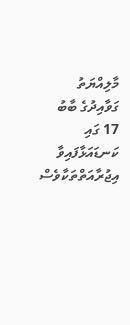މާލިއްޔަތު ގަވާއިދުގެ ބާބު 17 ގައި ކަނޑައަޅާފައިވާ އިޖުރާއަތްތަކާވެސް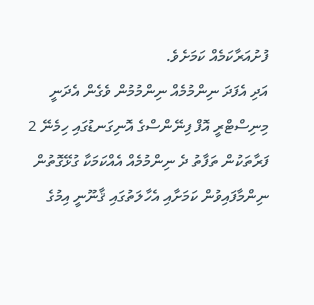ފުށުއަރާކަމެއް ކަމަށެވެ.
އަދި އެފަދަ ނިންމުމެއް ނިންމުމުން ވެގެން އެދަނީ މިނިސްޓްރީ އޮފް ފިނޭންސްގެ އޮނިގަނޑުގައި ހިމެނޭ 2 ފަރާތަކުން ތަފާތު ދެ ނިންމުމެއް އެއްކަމަކާ ގުޅޭގޮތުން ނިންމާފައިވުން ކަމަށާއި އެހާލަތުގައި ޤާނޫނީ އިމުގެ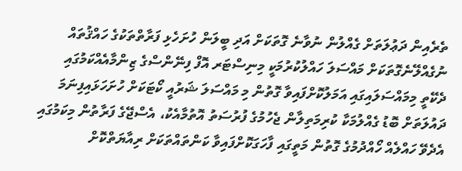ތެރެއިން ދަޢުލަތަށް ގެއްލުން ނުވާނެ ގޮތަކަށް އަދި ބީލަން ހުށަހެޅި ފަރާތްތަކުގެ ހައްޤުތައް ނުގެއްލޭނެގޮތަކަށް މައްސަލަ ހައްލުކުރުމަކީ މިނިސްޓަރ އޮފް ފިނޭންސްގެ ޒިންމާއެއްކަމުގައި ދެކޭތީ މިމައްސަލައިގައި އަމަލުކޮށްފައިވާ ގޮތުން މި މައްސަލަ ޝަރުއީ ކޯޓަކަށް ހުށަހަޅައިފިނަމަ ދައުލަތަށް ބޮޑު ގެއްލުމަކާ ކުރިމަތިލާން ޖެހުމުގެ ފުރުސަތު އޮތުމާއެކު، އެސްޖޭގެ ފަރާތުން މިކަމުގައި އެދެވޭ ހައްލެއް ހޯއްދުމުގެ ގޮތުން މަތީގައި ފާހަގަކޮށްފައިވާ ކަންތައްތަކަށް ރިއާޔަތްކޮށް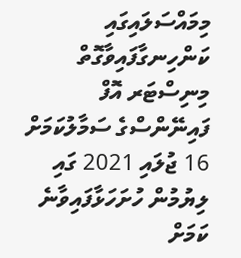މިމައްސަލައިގައި ކަންހިނގާފައިވާގޮތް މިނިސްޓަރ އޮފް ފައިނޭންސްގެ ސަމާލުކަމަށް 16 ޖުލައި 2021 ގައި ލިޔުމުން ހުށަހަޅާފައިވާނެ ކަމަށް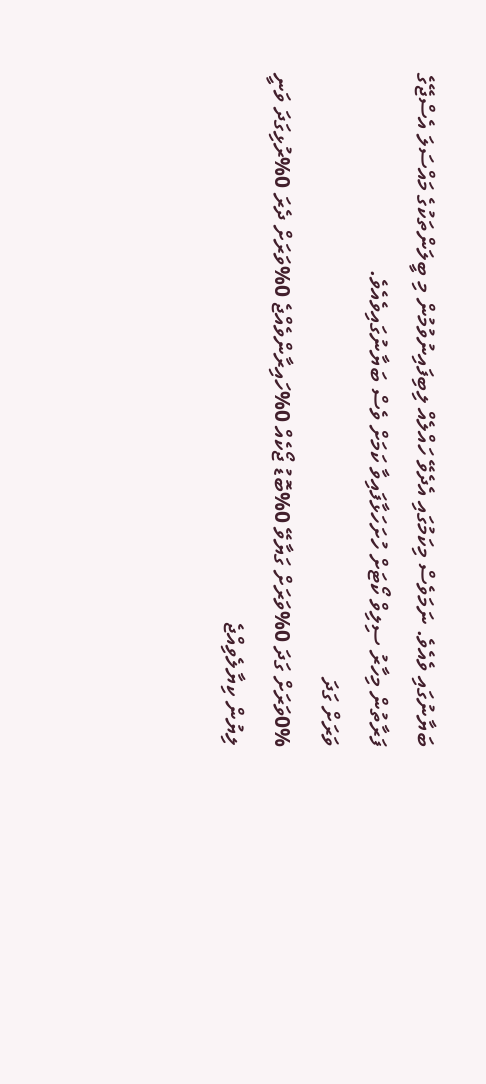ބަޔާނުގައި ވެއެވެ. ނަމަވެސް މިކަމުގައި އެދެވޭ ހައްލެއް ލިބިފައިނުވުމުން މި ބީލަންތަކުގެ މައްސަލަ އެސްޖޭގެ ފަރާތުން މިހާރު ސިލިވް ކޯޓަށް ހުށަހަޅާފައިވާ ކަމަށް ވެސް ބަޔާނުގައިވެއެވެ.
ވަރަށް ގަދަ
0%ވަރަށް ގަދަ 0%ވަރަށް ގަޔާވޭ 0%ބޮޑު ޖޯކެއް 0%ހައިރާންވެއްޖެ 0%ވަރަށް ދެރަ 0%ރުޅިގަދަ ވަނީ
ލިޔުން ކިޔާލެވިއްޖެ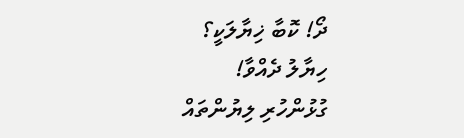ދޯ! ކޮބާ ޚިޔާލަކީ؟
ހިޔާލު ދެއްވާ!
ގުޅުންހުރި ލިޔުންތައް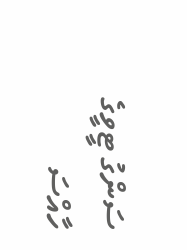ސަންގު ޓީވީގެ ހާއްސަ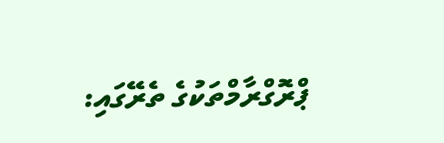ޕްރޮގްރާމްތަކުގެ ތެރޭގައި: